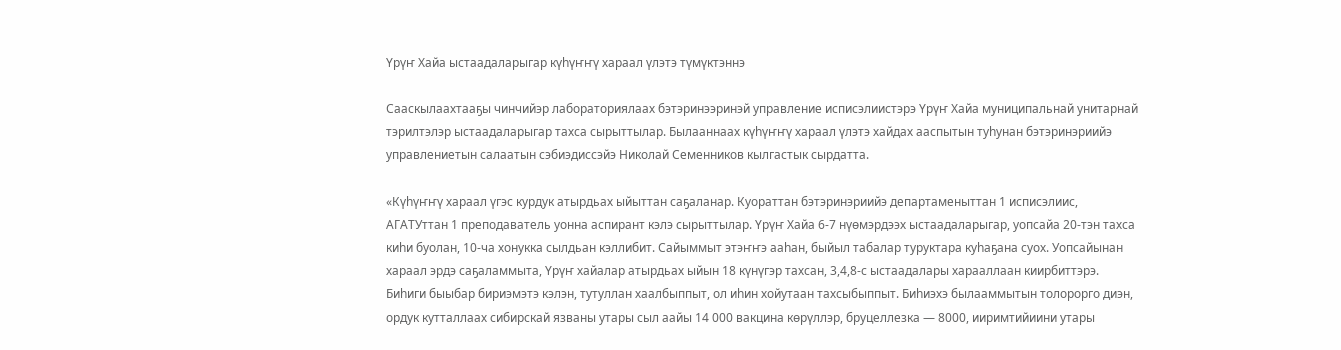Үрүҥ Хайа ыстаадаларыгар күһүҥҥү хараал үлэтэ түмүктэннэ

Сааскылаахтааҕы чинчийэр лабораториялаах бэтэринээринэй управление исписэлиистэрэ Үрүҥ Хайа муниципальнай унитарнай тэрилтэлэр ыстаадаларыгар тахса сырыттылар. Былааннаах күһүҥҥү хараал үлэтэ хайдах ааспытын туһунан бэтэринэриийэ управлениетын салаатын сэбиэдиссэйэ Николай Семенников кылгастык сырдатта.

«Күһүҥҥү хараал үгэс курдук атырдьах ыйыттан саҕаланар. Куораттан бэтэринэриийэ департаменыттан 1 исписэлиис, АГАТУттан 1 преподаватель уонна аспирант кэлэ сырыттылар. Үрүҥ Хайа 6-7 нүөмэрдээх ыстаадаларыгар, уопсайа 20-тэн тахса киһи буолан, 10-ча хонукка сылдьан кэллибит. Сайыммыт этэҥҥэ ааһан, быйыл табалар туруктара куһаҕана суох. Уопсайынан хараал эрдэ саҕаламмыта, Үрүҥ хайалар атырдьах ыйын 18 күнүгэр тахсан, 3,4,8-с ыстаадалары харааллаан киирбиттэрэ. Биһиги быыбар бириэмэтэ кэлэн, тутуллан хаалбыппыт, ол иһин хойутаан тахсыбыппыт. Биһиэхэ былааммытын толорорго диэн, ордук кутталлаах сибирскай язваны утары сыл аайы 14 000 вакцина көрүллэр, бруцеллезка — 8000, ииримтийиини утары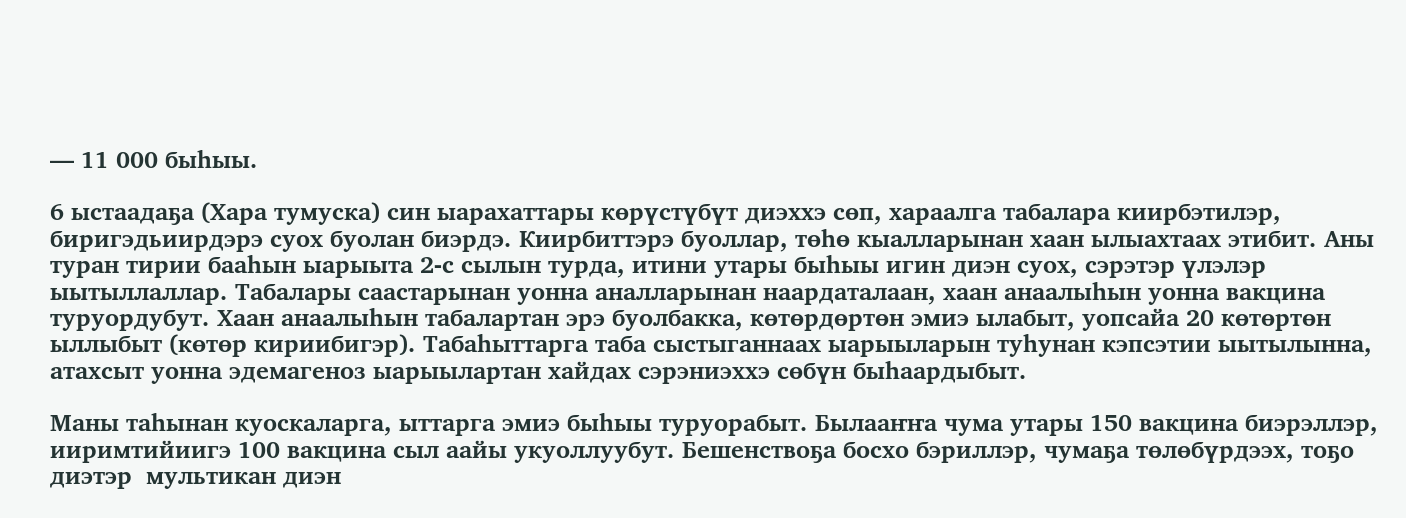— 11 000 быһыы.

6 ыстаадаҕа (Хара тумуска) син ыарахаттары көрүстүбүт диэххэ сөп, хараалга табалара киирбэтилэр, биригэдьиирдэрэ суох буолан биэрдэ. Киирбиттэрэ буоллар, төһө кыалларынан хаан ылыахтаах этибит. Аны туран тирии бааһын ыарыыта 2-с сылын турда, итини утары быһыы игин диэн суох, сэрэтэр үлэлэр ыытыллаллар. Табалары саастарынан уонна аналларынан наардаталаан, хаан анаалыһын уонна вакцина туруордубут. Хаан анаалыһын табалартан эрэ буолбакка, көтөрдөртөн эмиэ ылабыт, уопсайа 20 көтөртөн ыллыбыт (көтөр кириибигэр). Табаһыттарга таба сыстыганнаах ыарыыларын туһунан кэпсэтии ыытылынна, атахсыт уонна эдемагеноз ыарыылартан хайдах сэрэниэххэ сөбүн быһаардыбыт.

Маны таһынан куоскаларга, ыттарга эмиэ быһыы туруорабыт. Былааҥҥа чума утары 150 вакцина биэрэллэр, ииримтийиигэ 100 вакцина сыл аайы укуоллуубут. Бешенствоҕа босхо бэриллэр, чумаҕа төлөбүрдээх, тоҕо диэтэр  мультикан диэн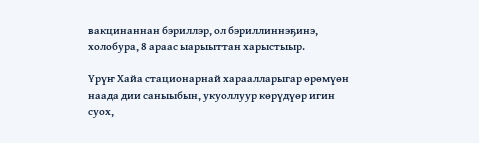вакцинаннан бэриллэр, ол бэриллиннэҕинэ, холобура, 8 араас ыарыыттан харыстыыр.

Үрүҥ Хайа стационарнай хараалларыгар өрөмүөн наада дии саныыбын, укуоллуур көрүдүөр игин суох,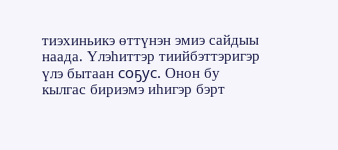тиэхиньикэ өттүнэн эмиэ сайдыы наада. Үлэһиттэр тиийбэттэригэр үлэ бытаан соҕус. Онон бу кылгас бириэмэ иһигэр бэрт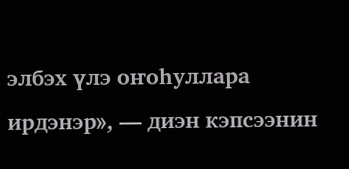элбэх үлэ оҥоһуллара ирдэнэр», — диэн кэпсээнин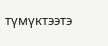түмүктээтэ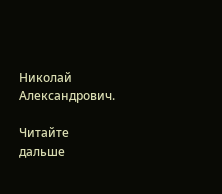Николай Александрович.

Читайте дальше